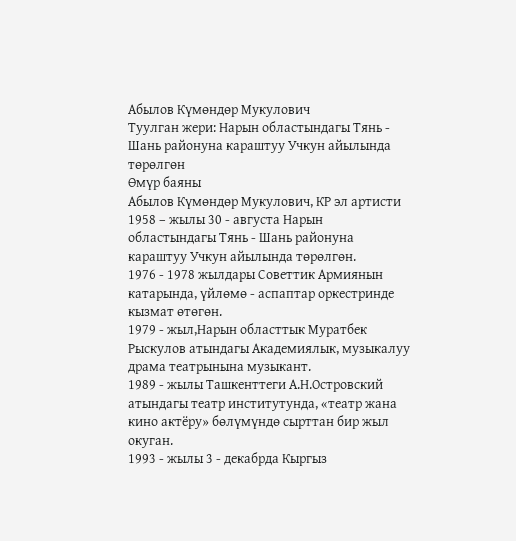Абылов Күмөндөр Мукулович
Туулган жери: Нарын областындагы Тянь - Шань районуна караштуу Учкун айылында төрөлгөн
Өмүр баяны
Абылов Күмөндөр Мукулович, КР эл артисти
1958 – жылы 30 - августа Нарын областындагы Тянь - Шань районуна
караштуу Учкун айылында төрөлгөн.
1976 - 1978 жылдары Советтик Армиянын катарында, үйлөмө - аспаптар оркестринде кызмат өтөгөн.
1979 - жыл,Нарын областтык Муратбек Рыскулов атындагы Академиялык, музыкалуу драма театрынына музыкант.
1989 - жылы Ташкенттеги А.Н.Островский атындагы театр институтунда, «театр жана кино актёру» бөлүмүндө сырттан бир жыл окуган.
1993 - жылы 3 - декабрда Кыргыз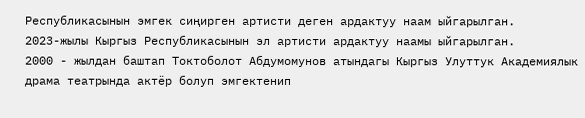Республикасынын эмгек сиңирген артисти деген ардактуу наам ыйгарылган.
2023-жылы Кыргыз Республикасынын эл артисти ардактуу наамы ыйгарылган.
2000 - жылдан баштап Токтоболот Абдумомунов атындагы Кыргыз Улуттук Академиялык драма театрында актёр болуп эмгектенип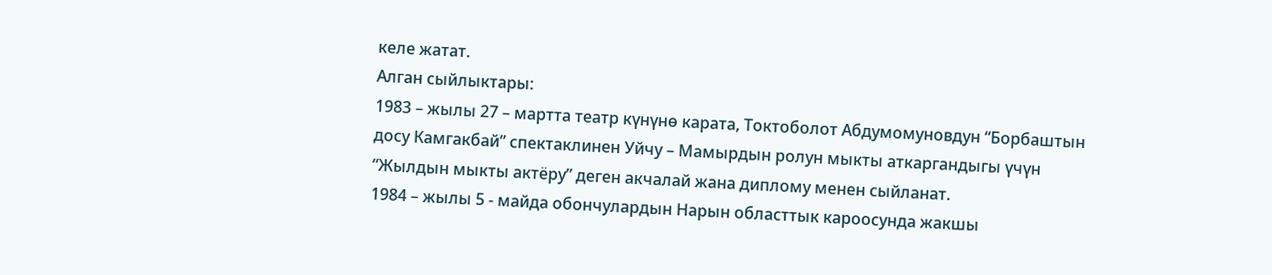келе жатат.
Алган сыйлыктары:
1983 – жылы 27 – мартта театр күнүнө карата, Токтоболот Абдумомуновдун “Борбаштын досу Камгакбай” спектаклинен Уйчу – Мамырдын ролун мыкты аткаргандыгы үчүн “Жылдын мыкты актёру” деген акчалай жана диплому менен сыйланат.
1984 – жылы 5 - майда обончулардын Нарын областтык кароосунда жакшы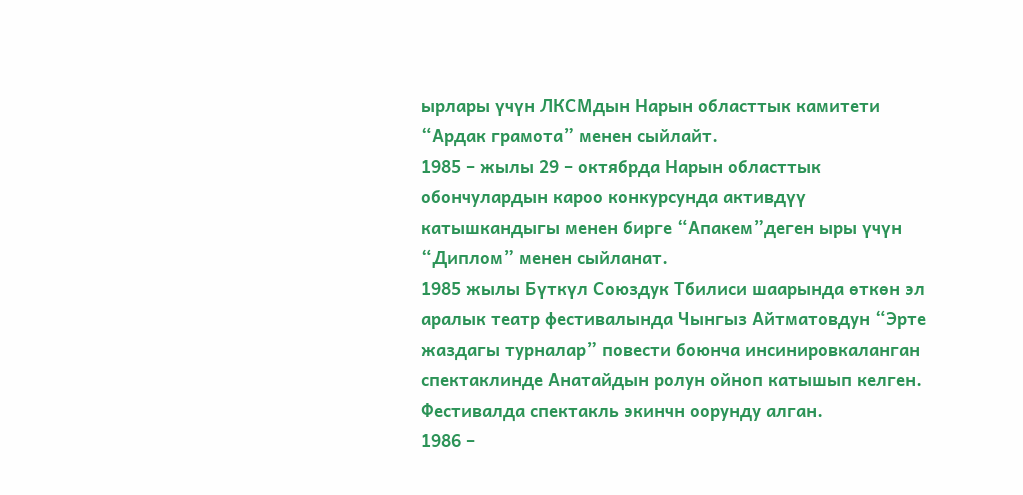ырлары үчүн ЛКСМдын Нарын областтык камитети “Ардак грамота” менен сыйлайт.
1985 – жылы 29 – октябрда Нарын областтык обончулардын кароо конкурсунда активдүү катышкандыгы менен бирге “Апакем”деген ыры үчүн “Диплом” менен сыйланат.
1985 жылы Бүткүл Союздук Тбилиси шаарында өткөн эл аралык театр фестивалында Чынгыз Айтматовдун “Эрте жаздагы турналар” повести боюнча инсинировкаланган спектаклинде Анатайдын ролун ойноп катышып келген. Фестивалда спектакль экинчн оорунду алган.
1986 –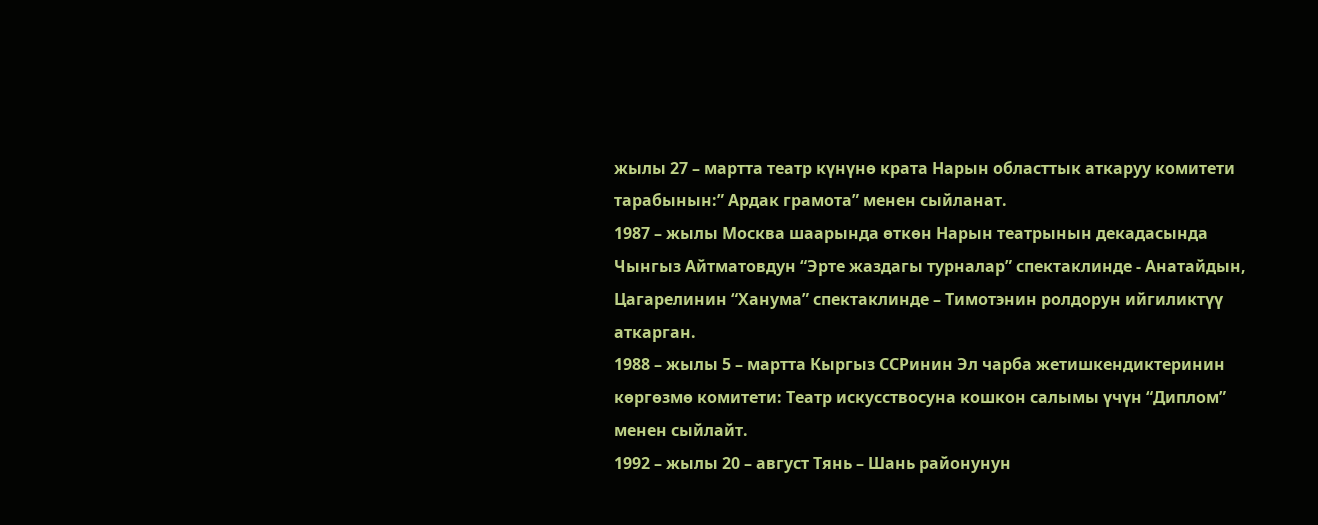жылы 27 – мартта театр күнүнө крата Нарын областтык аткаруу комитети тарабынын:” Ардак грамота” менен сыйланат.
1987 – жылы Москва шаарында өткөн Нарын театрынын декадасында Чынгыз Айтматовдун “Эрте жаздагы турналар” спектаклинде - Анатайдын, Цагарелинин “Ханума” спектаклинде – Тимотэнин ролдорун ийгиликтүү аткарган.
1988 – жылы 5 – мартта Кыргыз ССРинин Эл чарба жетишкендиктеринин көргөзмө комитети: Театр искусствосуна кошкон салымы үчүн “Диплом” менен сыйлайт.
1992 – жылы 20 – август Тянь – Шань районунун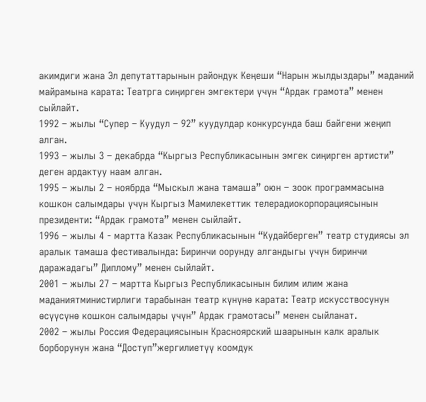акимдиги жана Эл депутаттарынын райондук Кеңеши “Нарын жылдыздары” маданий майрамына карата: Театрга сиңирген эмгектери үчүн “Ардак грамота” менен сыйлайт.
1992 – жылы “Супер – Куудул – 92” куудулдар конкурсунда баш байгени жеңип алган.
1993 – жылы 3 – декабрда “Кыргыз Республикасынын эмгек сиңирген артисти” деген ардактуу наам алган.
1995 – жылы 2 – ноябрда “Мыскыл жана тамаша” оюн – зоок программасына кошкон салымдары үчүн Кыргыз Мамилекеттик телерадиокорпорациясынын президенти: “Ардак грамота” менен сыйлайт.
1996 – жылы 4 - мартта Казак Республикасынын “Кудайберген” театр студиясы эл аралык тамаша фестивалында: Биринчи оорунду алгандыгы үчүн биринчи даражадагы” Диплому” менен сыйлайт.
2001 – жылы 27 – мартта Кыргыз Республикасынын билим илим жана маданиятминистирлиги тарабынан театр күнүнө карата: Театр искусствосунун өсүүсүнө кошкон салымдары үчүн” Ардак грамотасы” менен сыйланат.
2002 – жылы Россия Федерациясынын Красноярский шаарынын калк аралык борборунун жана “Доступ”жергилиетүү коомдук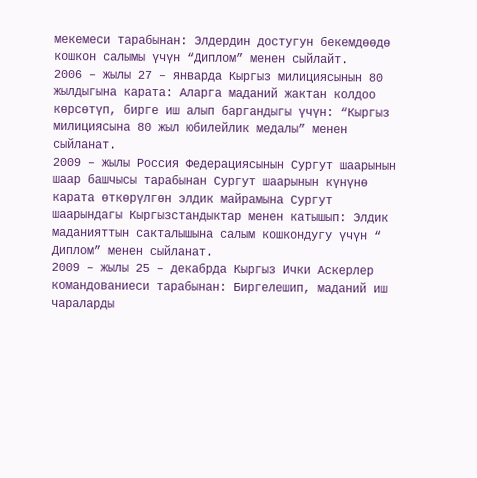мекемеси тарабынан: Элдердин достугун бекемдөөдө кошкон салымы үчүн “Диплом” менен сыйлайт.
2006 – жылы 27 – январда Кыргыз милициясынын 80 жылдыгына карата: Аларга маданий жактан колдоо көрсөтүп, бирге иш алып баргандыгы үчүн: “Кыргыз милициясына 80 жыл юбилейлик медалы” менен сыйланат.
2009 – жылы Россия Федерациясынын Сургут шаарынын шаар башчысы тарабынан Сургут шаарынын күнүнө карата өткөрүлгөн элдик майрамына Сургут шаарындагы Кыргызстандыктар менен катышып: Элдик маданияттын сакталышына салым кошкондугу үчүн “ Диплом” менен сыйланат.
2009 – жылы 25 – декабрда Кыргыз Ички Аскерлер командованиеси тарабынан: Биргелешип, маданий иш чараларды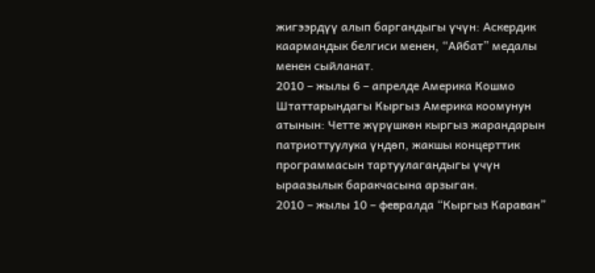жигээрдүү алып баргандыгы үчүн: Аскердик каармандык белгиси менен, “Айбат” медалы менен сыйланат.
2010 – жылы 6 – апрелде Америка Кошмо Штаттарындагы Кыргыз Америка коомунун атынын: Четте жүрүшкөн кыргыз жарандарын патриоттуулука үндөп, жакшы концерттик программасын тартуулагандыгы үчүн ыраазылык баракчасына арзыган.
2010 – жылы 10 – февралда “Кыргыз Караван”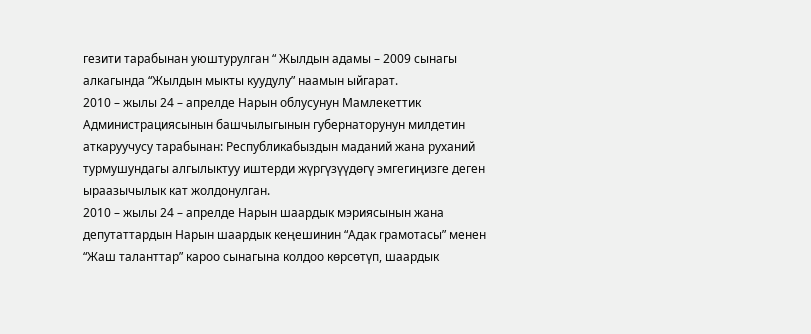гезити тарабынан уюштурулган “ Жылдын адамы – 2009 сынагы алкагында “Жылдын мыкты куудулу” наамын ыйгарат.
2010 – жылы 24 – апрелде Нарын облусунун Мамлекеттик
Администрациясынын башчылыгынын губернаторунун милдетин аткаруучусу тарабынан: Республикабыздын маданий жана руханий турмушундагы алгылыктуу иштерди жүргүзүүдөгү эмгегиңизге деген ыраазычылык кат жолдонулган.
2010 – жылы 24 – апрелде Нарын шаардык мэриясынын жана депутаттардын Нарын шаардык кеңешинин “Адак грамотасы” менен “Жаш таланттар” кароо сынагына колдоо көрсөтүп, шаардык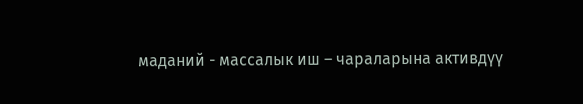маданий - массалык иш – чараларына активдүү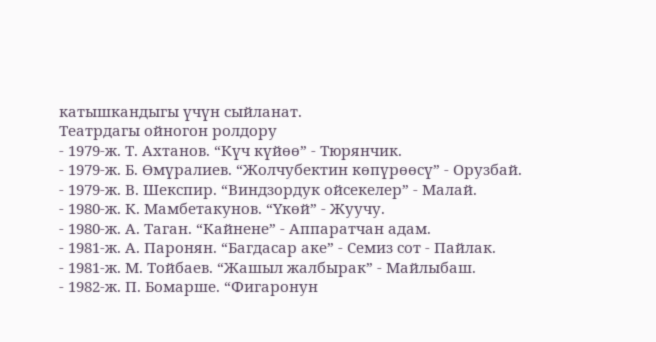катышкандыгы үчүн сыйланат.
Театрдагы ойногон ролдору
- 1979-ж. Т. Ахтанов. “Күч күйөө” - Тюрянчик.
- 1979-ж. Б. Өмүралиев. “Жолчубектин көпүрөөсү” - Орузбай.
- 1979-ж. В. Шекспир. “Виндзордук ойсекелер” - Малай.
- 1980-ж. К. Мамбетакунов. “Үкөй” - Жуучу.
- 1980-ж. А. Таган. “Кайнене” - Аппаратчан адам.
- 1981-ж. А. Паронян. “Багдасар аке” - Семиз сот - Пайлак.
- 1981-ж. М. Тойбаев. “Жашыл жалбырак” - Майлыбаш.
- 1982-ж. П. Бомарше. “Фигаронун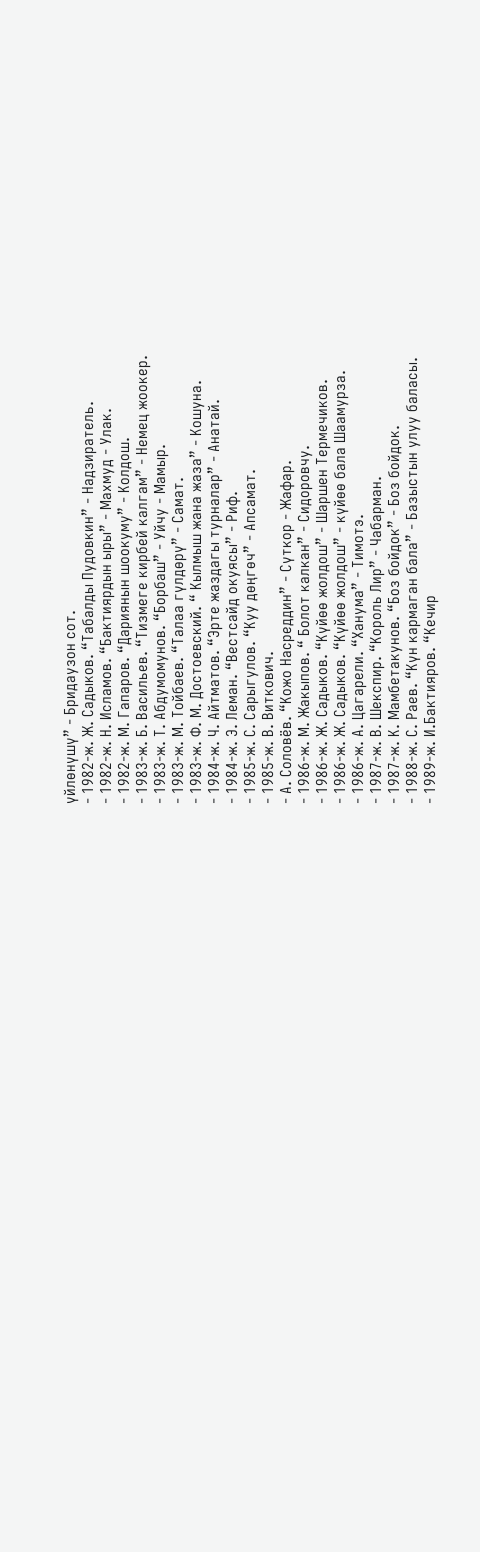үйлөнүшү” - Бридаузон сот.
- 1982-ж. Ж. Садыков. “Табалды Пудовкин” - Надзиратель.
- 1982-ж. Н. Исламов. “Бактиярдын ыры” - Махмуд - Улак.
- 1982-ж. М. Гапаров. “Дариянын шоокуму” - Колдош.
- 1983-ж. Б. Васильев. “Тизмеге кирбей калгам” - Немец жоокер.
- 1983-ж. Т. Абдумомунов. “Борбаш” - Уйчу - Мамыр.
- 1983-ж. М. Тойбаев. “Талаа гүлдөрү” - Самат.
- 1983-ж. Ф. М. Достоевский. “ Кылмыш жана жаза” - Кошуна.
- 1984-ж. Ч. Айтматов. “Эрте жаздагы турналар” - Анатай.
- 1984-ж. Э. Леман. “Вестсайд окуясы” - Риф.
- 1985-ж. С. Сарыгулов. “Куу дөңгөч” - Апсамат.
- 1985-ж. В. Виткович.
- А. Соловёв. “Кожо Насреддин” - Сүткор - Жафар.
- 1986-ж. М. Жакыпов. “ Болот калкан” - Сидоровчу.
- 1986-ж. Ж. Садыков. “Күйөө жолдош” - Шаршен Термечиков.
- 1986-ж. Ж. Садыков. “Күйөө жолдош” - күйөө бала Шаамурза.
- 1986-ж. А. Цагарели. “Ханума” - Тимотэ.
- 1987-ж. В. Шекспир. “Король Лир” - Чабарман.
- 1987-ж. К. Мамбетакунов. “Боз бойдок” - Боз бойдок.
- 1988-ж. С. Раев. “Күн кармаган бала” - Базыстын улуу баласы.
- 1989-ж. И.Бактияров. “Кечир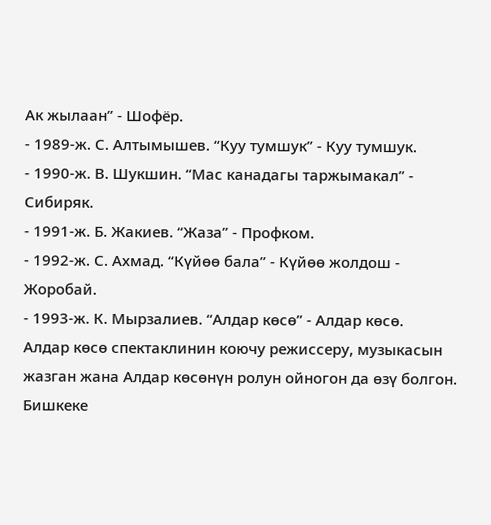Ак жылаан” - Шофёр.
- 1989-ж. С. Алтымышев. “Куу тумшук” - Куу тумшук.
- 1990-ж. В. Шукшин. “Мас канадагы таржымакал” - Сибиряк.
- 1991-ж. Б. Жакиев. “Жаза” - Профком.
- 1992-ж. С. Ахмад. “Күйөө бала” - Күйөө жолдош - Жоробай.
- 1993-ж. К. Мырзалиев. “Алдар көсө” - Алдар көсө.
Алдар көсө спектаклинин коючу режиссеру, музыкасын жазган жана Алдар көсөнүн ролун ойногон да өзү болгон.
Бишкеке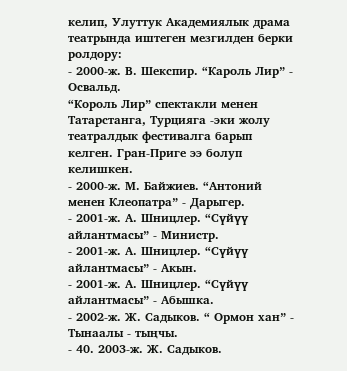келип, Улуттук Академиялык драма театрында иштеген мезгилден берки ролдору:
- 2000-ж. В. Шекспир. “Кароль Лир” - Освальд.
“Король Лир” спектакли менен Татарстанга, Турцияга -эки жолу театралдык фестивалга барып келген. Гран-Приге ээ болуп келишкен.
- 2000-ж. М. Байжиев. “Антоний менен Клеопатра” - Дарыгер.
- 2001-ж. А. Шницлер. “Сүйүү айлантмасы” - Министр.
- 2001-ж. А. Шницлер. “Сүйүү айлантмасы” - Акын.
- 2001-ж. А. Шницлер. “Сүйүү айлантмасы” - Абышка.
- 2002-ж. Ж. Садыков. “ Ормон хан” - Тынаалы - тыңчы.
- 40. 2003-ж. Ж. Садыков.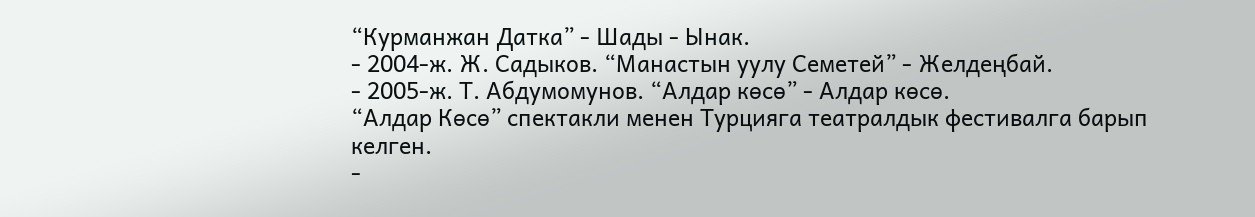“Курманжан Датка” - Шады - Ынак.
- 2004-ж. Ж. Садыков. “Манастын уулу Семетей” - Желдеңбай.
- 2005-ж. Т. Абдумомунов. “Алдар көсө” - Алдар көсө.
“Алдар Көсө” спектакли менен Турцияга театралдык фестивалга барып келген.
-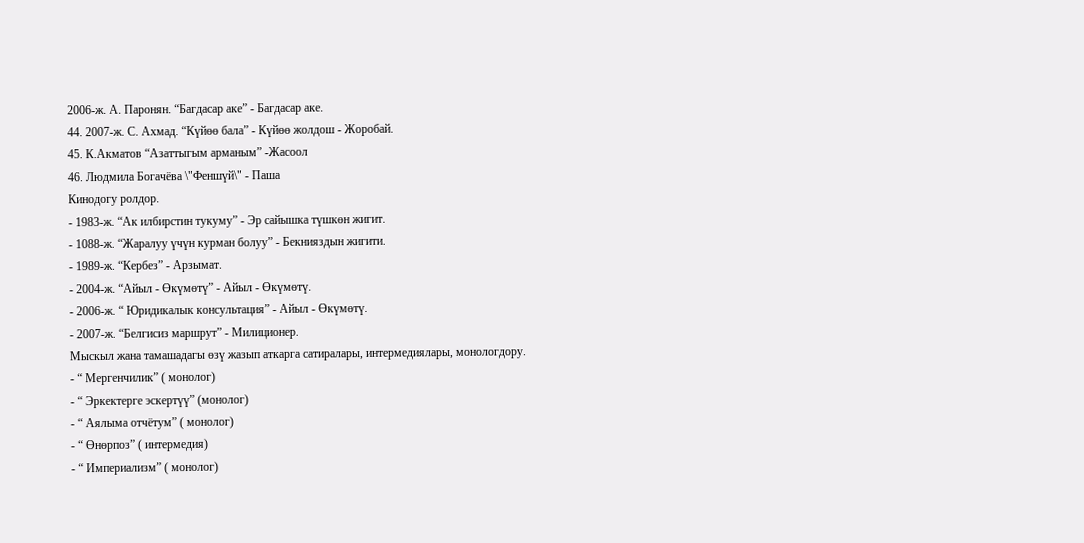2006-ж. А. Паронян. “Багдасар аке” - Багдасар аке.
44. 2007-ж. С. Ахмад. “Күйөө бала” - Күйөө жолдош - Жоробай.
45. К.Акматов “Азаттыгым арманым” -Жасоол
46. Людмила Богачёва \"Феншүй\" - Паша
Кинодогу ролдор.
- 1983-ж. “Ак илбирстин тукуму” - Эр сайышка түшкөн жигит.
- 1088-ж. “Жаралуу үчүн курман болуу” - Бекнияздын жигити.
- 1989-ж. “Кербез” - Арзымат.
- 2004-ж. “Айыл - Өкүмөтү” - Айыл - Өкүмөтү.
- 2006-ж. “ Юридикалык консультация” - Айыл - Өкүмөтү.
- 2007-ж. “Белгисиз маршрут” - Милиционер.
Мыскыл жана тамашадагы өзү жазып аткарга сатиралары, интермедиялары, монологдору.
- “ Мергенчилик” ( монолог)
- “ Эркектерге эскертүү” (монолог)
- “ Аялыма отчётум” ( монолог)
- “ Өнөрпоз” ( интермедия)
- “ Империализм” ( монолог)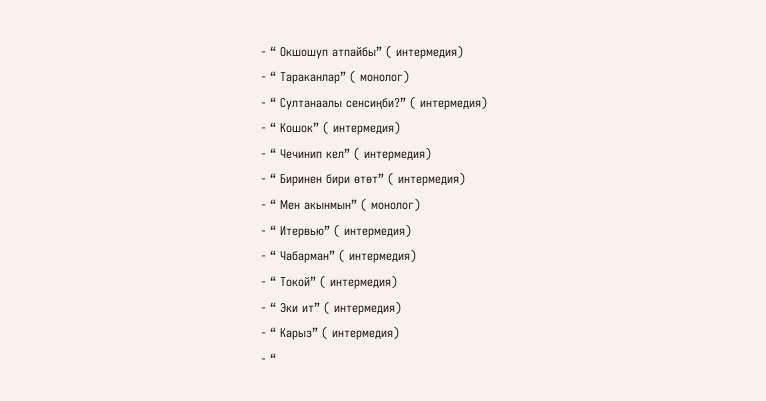- “ Окшошуп атпайбы” ( интермедия)
- “ Тараканлар” ( монолог)
- “ Султанаалы сенсиңби?” ( интермедия)
- “ Кошок” ( интермедия)
- “ Чечинип кел” ( интермедия)
- “ Биринен бири өтөт” ( интермедия)
- “ Мен акынмын” ( монолог)
- “ Итервью” ( интермедия)
- “ Чабарман” ( интермедия)
- “ Токой” ( интермедия)
- “ Эки ит” ( интермедия)
- “ Карыз” ( интермедия)
- “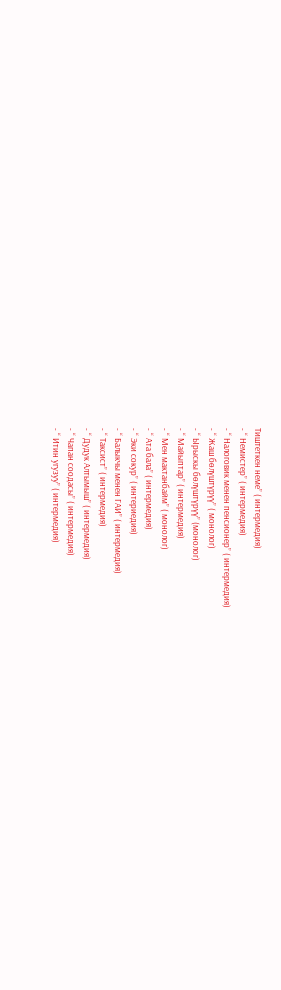Тиштеткен неме” ( интермедия)
- “ Немистер” ( интермедия)
- “ Налоговик менен пенсионер” ( интермедия)
- “ Жаш бөлүштүрүү” ( монолог)
- “ Ырыскы бөлүштүрүү” (монолог)
- “ Майыптар” ( интермедия)
- “ Мен мактанбайм” ( монолог)
- “ Ата бала” ( интермедия)
- “ Эки сокур” ( интериедия)
- “ Балыкчы менен ГАИ” ( интермедия)
- “ Таксист” ( интермедия)
- “ Дудук Алтымыш” ( интермедия)
- “ Чапан соодасы” ( интермедия)
- “ Итин угузуу” ( интермедия)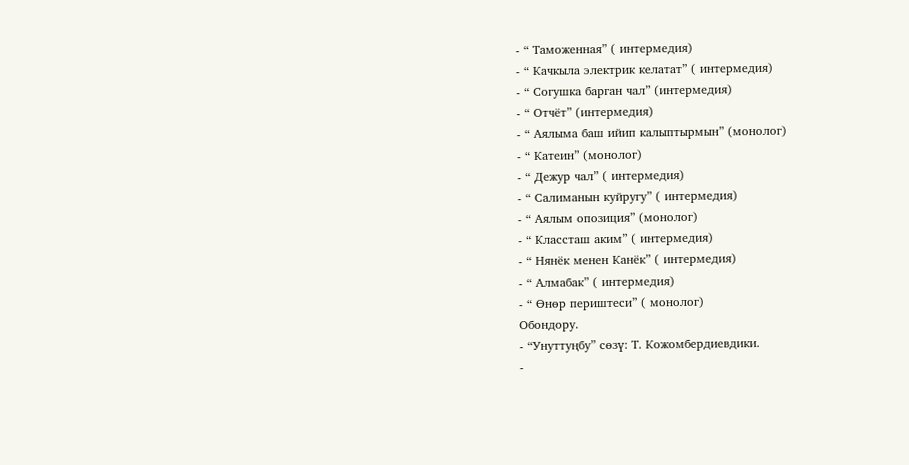- “ Таможенная” ( интермедия)
- “ Качкыла электрик келатат” ( интермедия)
- “ Согушка барган чал” (интермедия)
- “ Отчёт” (интермедия)
- “ Аялыма баш ийип калыптырмын” (монолог)
- “ Катеин” (монолог)
- “ Дежур чал” ( интермедия)
- “ Салиманын куйругу” ( интермедия)
- “ Аялым опозиция” (монолог)
- “ Классташ аким” ( интермедия)
- “ Нянёк менен Канёк” ( интермедия)
- “ Алмабак” ( интермедия)
- “ Өнөр периштеси” ( монолог)
Обондору.
- “Унуттуңбу” сөзү: Т. Кожомбердиевдики.
-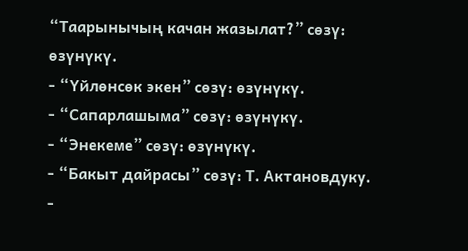“Таарынычың качан жазылат?” сөзү: өзүнүкү.
- “Үйлөнсөк экен” сөзү: өзүнүкү.
- “Сапарлашыма” сөзү: өзүнүкү.
- “Энекеме” сөзү: өзүнүкү.
- “Бакыт дайрасы” сөзү: Т. Актановдуку.
-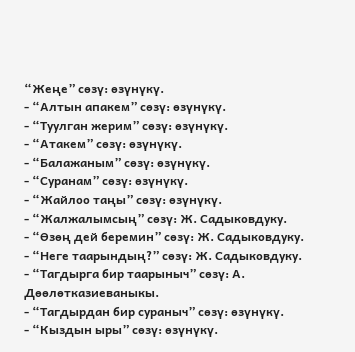“Жеңе” сөзү: өзүнүкү.
- “Алтын апакем” сөзү: өзүнүкү.
- “Туулган жерим” сөзү: өзүнүкү.
- “Атакем” сөзү: өзүнүкү.
- “Балажаным” сөзү: өзүнүкү.
- “Суранам” сөзү: өзүнүкү.
- “Жайлоо таңы” сөзү: өзүнүкү.
- “Жалжалымсың” сөзү: Ж. Садыковдуку.
- “Өзөң дей беремин” сөзү: Ж. Садыковдуку.
- “Неге таарындың?” сөзү: Ж. Садыковдуку.
- “Тагдырга бир таарыныч” сөзү: А. Дөөлөтказиеваныкы.
- “Тагдырдан бир сураныч” сөзү: өзүнүкү.
- “Кыздын ыры” сөзү: өзүнүкү.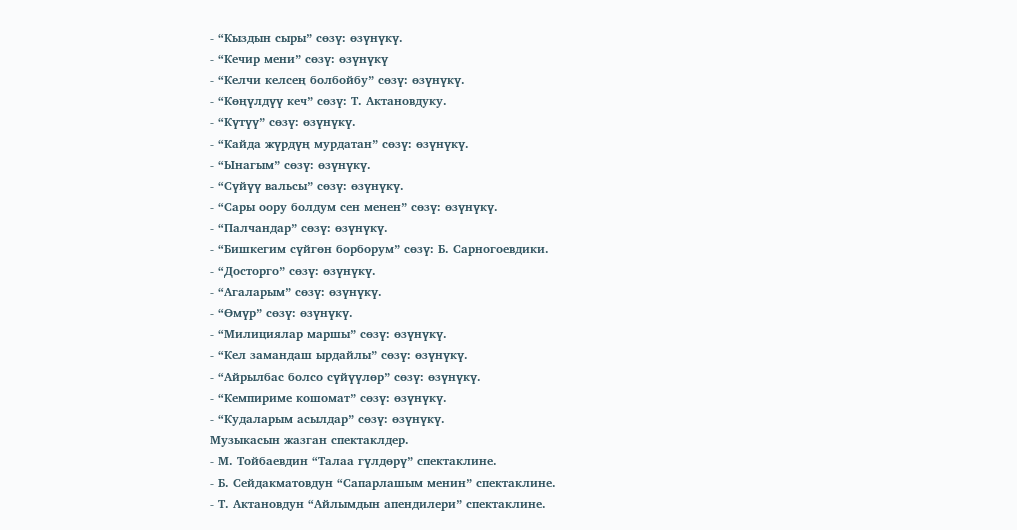- “Кыздын сыры” сөзү: өзүнүкү.
- “Кечир мени” сөзү: өзүнүкү
- “Келчи келсең болбойбу” сөзү: өзүнүкү.
- “Көңүлдүү кеч” сөзү: Т. Актановдуку.
- “Күтүү” сөзү: өзүнүкү.
- “Кайда жүрдүң мурдатан” сөзү: өзүнүкү.
- “Ынагым” сөзү: өзүнүкү.
- “Сүйүү вальсы” сөзү: өзүнүкү.
- “Сары оору болдум сен менен” сөзү: өзүнүкү.
- “Палчандар” сөзү: өзүнүкү.
- “Бишкегим сүйгөн борборум” сөзү: Б. Сарногоевдики.
- “Досторго” сөзү: өзүнүкү.
- “Агаларым” сөзү: өзүнүкү.
- “Өмүр” сөзү: өзүнүкү.
- “Милициялар маршы” сөзү: өзүнүкү.
- “Кел замандаш ырдайлы” сөзү: өзүнүкү.
- “Айрылбас болсо сүйүүлөр” сөзү: өзүнүкү.
- “Кемпириме кошомат” сөзү: өзүнүкү.
- “Кудаларым асылдар” сөзү: өзүнүкү.
Музыкасын жазган спектаклдер.
- М. Тойбаевдин “Талаа гүлдөрү” спектаклине.
- Б. Сейдакматовдун “Сапарлашым менин” спектаклине.
- Т. Актановдун “Айлымдын апендилери” спектаклине.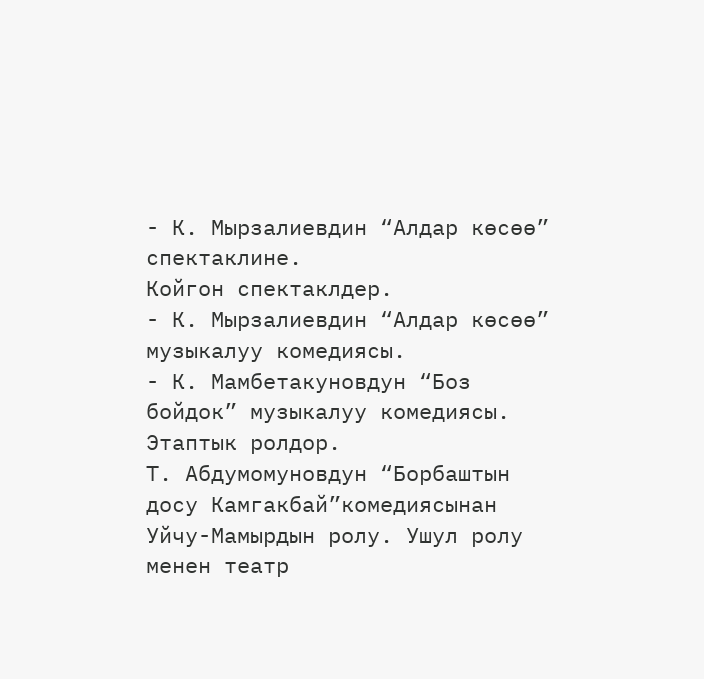- К. Мырзалиевдин “Алдар көсөө” спектаклине.
Койгон спектаклдер.
- К. Мырзалиевдин “Алдар көсөө” музыкалуу комедиясы.
- К. Мамбетакуновдун “Боз бойдок” музыкалуу комедиясы.
Этаптык ролдор.
Т. Абдумомуновдун “Борбаштын досу Камгакбай”комедиясынан Уйчу-Мамырдын ролу. Ушул ролу менен театр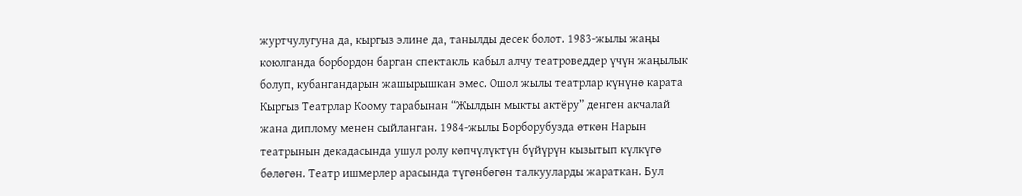журтчулугуна да, кыргыз элине да, танылды десек болот. 1983-жылы жаңы коюлганда борбордон барган спектакль кабыл алчу театроведдер үчүн жаңылык болуп, кубангандарын жашырышкан эмес. Ошол жылы театрлар күнүнө карата Кыргыз Театрлар Коому тарабынан “Жылдын мыкты актёру” денген акчалай жана диплому менен сыйланган. 1984-жылы Борборубузда өткөн Нарын театрынын декадасында ушул ролу көпчүлүктүн бүйүрүн кызытып күлкүгө бөлөгөн. Театр ишмерлер арасында түгөнбөгөн талкууларды жараткан. Бул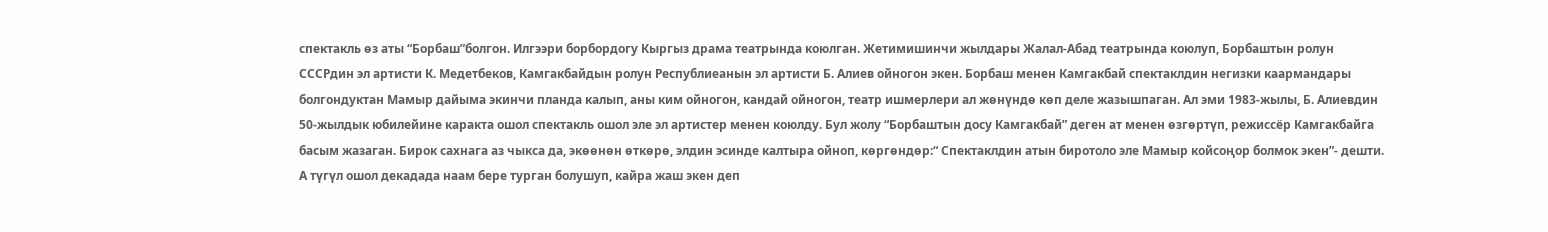спектакль өз аты “Борбаш”болгон. Илгээри борбордогу Кыргыз драма театрында коюлган. Жетимишинчи жылдары Жалал-Абад театрында коюлуп, Борбаштын ролун СССРдин эл артисти К. Медетбеков, Камгакбайдын ролун Республиеанын эл артисти Б. Алиев ойногон экен. Борбаш менен Камгакбай спектаклдин негизки каармандары болгондуктан Мамыр дайыма экинчи планда калып, аны ким ойногон, кандай ойногон, театр ишмерлери ал жөнүндө көп деле жазышпаган. Ал эми 1983-жылы, Б. Алиевдин 50-жылдык юбилейине каракта ошол спектакль ошол эле эл артистер менен коюлду. Бул жолу “Борбаштын досу Камгакбай” деген ат менен өзгөртүп, режиссёр Камгакбайга басым жазаган. Бирок сахнага аз чыкса да, экөөнөн өткөрө, элдин эсинде калтыра ойноп, көргөндөр:“ Спектаклдин атын биротоло эле Мамыр койсоңор болмок экен”- дешти. А түгүл ошол декадада наам бере турган болушуп, кайра жаш экен деп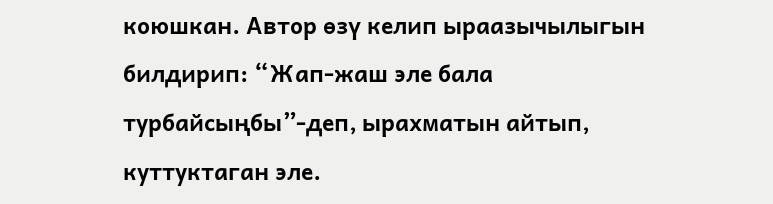коюшкан. Автор өзү келип ыраазычылыгын билдирип: “Жап-жаш эле бала турбайсыңбы”-деп, ырахматын айтып, куттуктаган эле.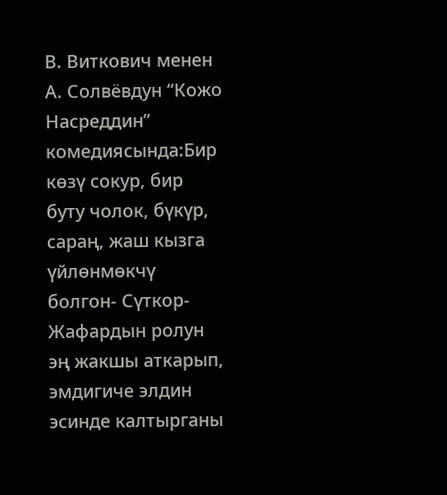В. Виткович менен А. Солвёвдун “Кожо Насреддин” комедиясында:Бир көзү сокур, бир буту чолок, бүкүр, сараң, жаш кызга үйлөнмөкчү болгон- Сүткор-Жафардын ролун эң жакшы аткарып, эмдигиче элдин эсинде калтырганы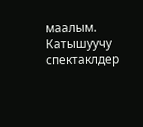маалым.
Катышуучу спектаклдер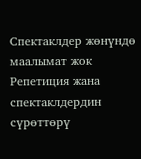Спектаклдер жөнүндө маалымат жок
Репетиция жана спектаклдердин сүрөттөрү